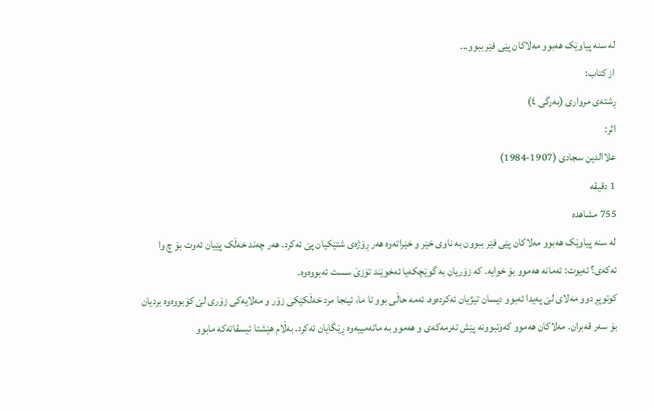لە سنە پیاوێک هەبوو مەلاکان پێی فێر ببوو...
از کتاب:
ڕشتەی مرواری (بەرگی ٤)
اثر:
علاالدین سجادی (1907-1984)
1 دقیقه
755 مشاهده
لە سنە پیاوێک هەبوو مەلاکان پێی فێر ببوون بە ناوی خێر و خێراتەوە هەر ڕۆژەی شتێکیان پێ ئەکرد. هەر چەند خەڵک پێیان ئەوت بۆ چ وا ئەکەی؟ ئەیوت: ئەمانە هەموو بۆ خوایە. کە زۆریان بە گوێچکەیا ئەخوێند تۆزێ سست ئەبووەوە.
کوتوپڕ دوو مەلای لێ پەیدا ئەبوو دیسان تیژیان ئەکردەوە. ئەمە حاڵی بوو تا ما، ئینجا مرد خەڵکێکی زۆر و مەلایەکی زۆری لێ کۆبووەوە بردیان بۆ سەر قەبران. مەلاکان هەموو کەوتبوونە پێش تەرمەکەی و هەموو بە ماتەمییەوە ڕێگایان ئەکرد. بەڵام هێشتا ئیسقاتەکە مابوو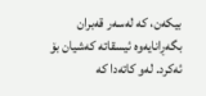بیکەن، کە لەسەر قەبران بگەڕانایەوە ئیسقاتە کەشیان بۆ ئەکرد. لەو کاتەدا کە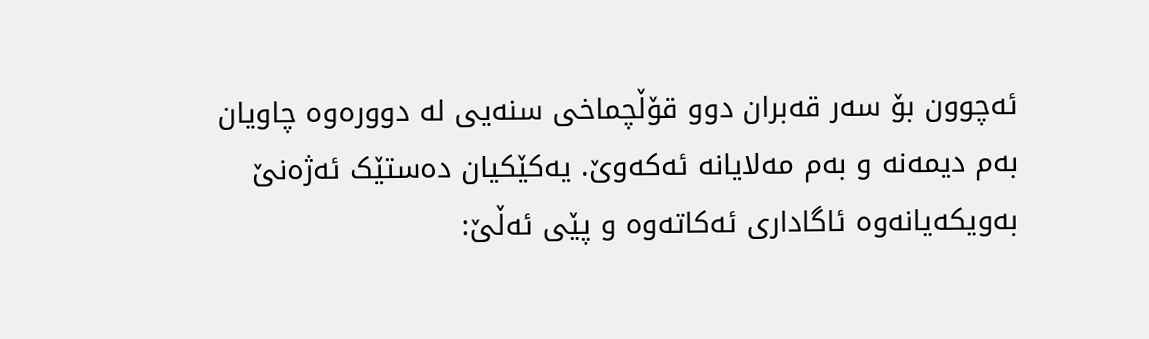ئەچوون بۆ سەر قەبران دوو قۆڵچماخی سنەیی لە دوورەوە چاویان بەم دیمەنە و بەم مەلایانە ئەکەوێ. یەکێکیان دەستێک ئەژەنێ بەویکەیانەوە ئاگاداری ئەکاتەوە و پێی ئەڵێ: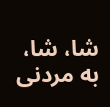شا، شا، بە مردنی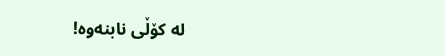لە کۆڵی نابنەوە!